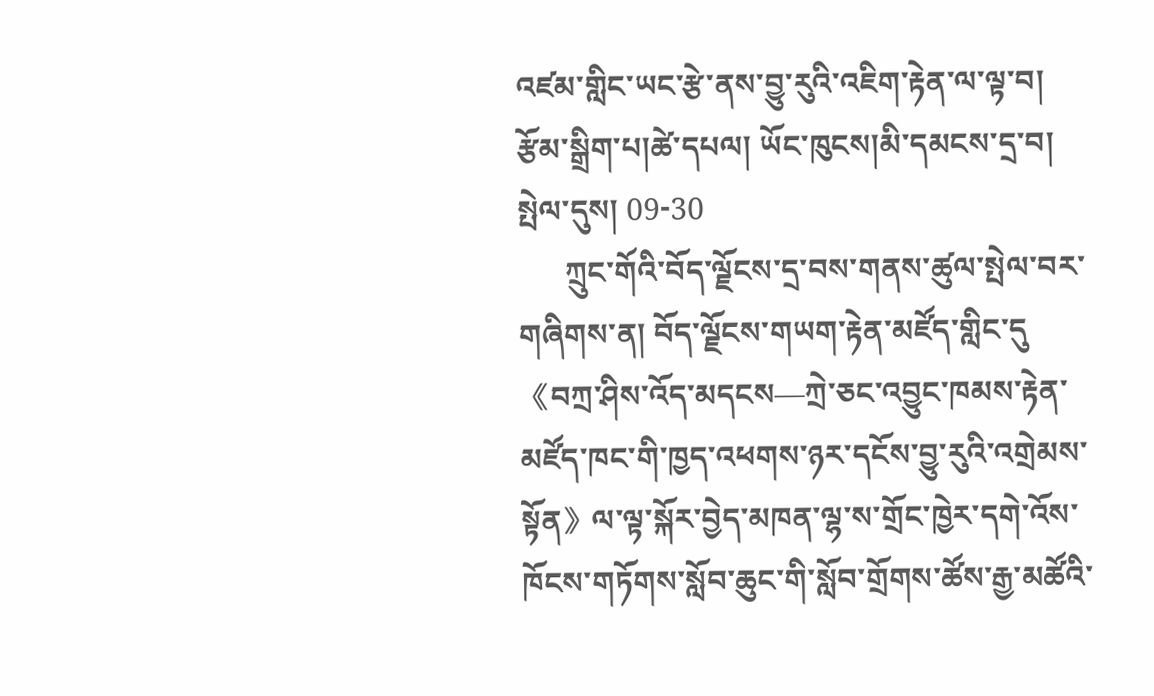འཛམ་གླིང་ཡང་རྩེ་ནས་བྱུ་རུའི་འཇིག་རྟེན་ལ་ལྟ་བ།
རྩོམ་སྒྲིག་པ།ཚེ་དཔལ། ཡོང་ཁུངས།མི་དམངས་དྲ་བ། སྤེལ་དུས། 09-30
      ཀྲུང་གོའི་བོད་ལྗོངས་དྲ་བས་གནས་ཚུལ་སྤེལ་བར་གཞིགས་ན། བོད་ལྗོངས་གཡག་རྟེན་མཛོད་གླིང་དུ《བཀྲ་ཤིས་འོད་མདངས—ཀྲེ་ཅང་འབྱུང་ཁམས་རྟེན་མཛོད་ཁང་གི་ཁྱད་འཕགས་ཉར་དངོས་བྱུ་རུའི་འགྲེམས་སྟོན》ལ་ལྟ་སྐོར་བྱེད་མཁན་ལྷ་ས་གྲོང་ཁྱེར་དགེ་འོས་ཁོངས་གཏོགས་སློབ་ཆུང་གི་སློབ་གྲོགས་ཚོས་རྒྱ་མཚོའི་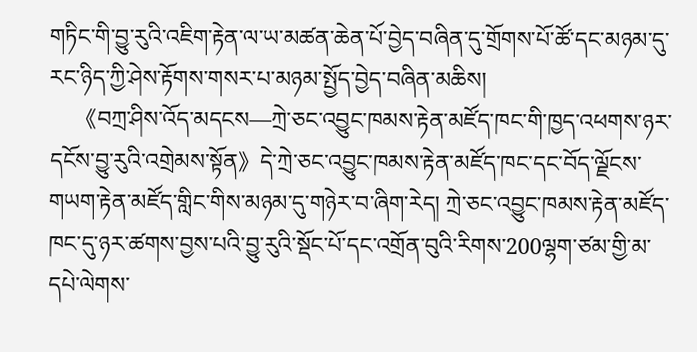གཏིང་གི་བྱུ་རུའི་འཇིག་རྟེན་ལ་ཡ་མཚན་ཆེན་པོ་བྱེད་བཞིན་དུ་གྲོགས་པོ་ཚོ་དང་མཉམ་དུ་རང་ཉིད་ཀྱི་ཤེས་རྟོགས་གསར་པ་མཉམ་སྤྱོད་བྱེད་བཞིན་མཆིས།
     《བཀྲ་ཤིས་འོད་མདངས—ཀྲེ་ཅང་འབྱུང་ཁམས་རྟེན་མཛོད་ཁང་གི་ཁྱད་འཕགས་ཉར་དངོས་བྱུ་རུའི་འགྲེམས་སྟོན》དེ་ཀྲེ་ཅང་འབྱུང་ཁམས་རྟེན་མཛོད་ཁང་དང་བོད་ལྗོངས་གཡག་རྟེན་མཛོད་གླིང་གིས་མཉམ་དུ་གཉེར་བ་ཞིག་རེད། ཀྲེ་ཅང་འབྱུང་ཁམས་རྟེན་མཛོད་ཁང་དུ་ཉར་ཚགས་བྱས་པའི་བྱུ་རུའི་སྡོང་པོ་དང་འགྲོན་བུའི་རིགས་200ལྷག་ཙམ་གྱི་མ་དཔེ་ལེགས་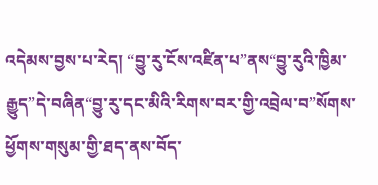འདེམས་བྱས་པ་རེད། “བྱུ་རུ་ངོས་འཛིན་པ”ནས“བྱུ་རུའི་ཁྱིམ་རྒྱུད”དེ་བཞིན“བྱུ་རུ་དང་མིའི་རིགས་བར་གྱི་འབྲེལ་བ”སོགས་ཕྱོགས་གསུམ་གྱི་ཐད་ནས་བོད་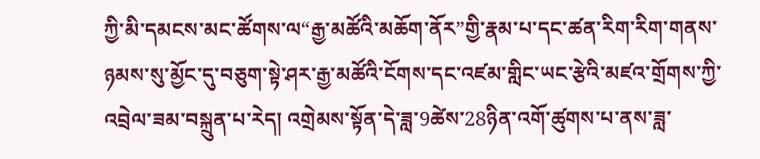ཀྱི་མི་དམངས་མང་ཚོགས་ལ“རྒྱ་མཚོའི་མཆོག་ནོར”གྱི་རྣམ་པ་དང་ཚན་རིག་རིག་གནས་ཉམས་སུ་མྱོང་དུ་བཅུག་སྟེ་ཤར་རྒྱ་མཚོའི་ངོགས་དང་འཛམ་གླིང་ཡང་རྩེའི་མཛའ་གྲོགས་ཀྱི་འབྲེལ་ཟམ་བསྐྲུན་པ་རེད། འགྲེམས་སྟོན་དེ་ཟླ་9ཚེས་28ཉིན་འགོ་ཚུགས་པ་ནས་ཟླ་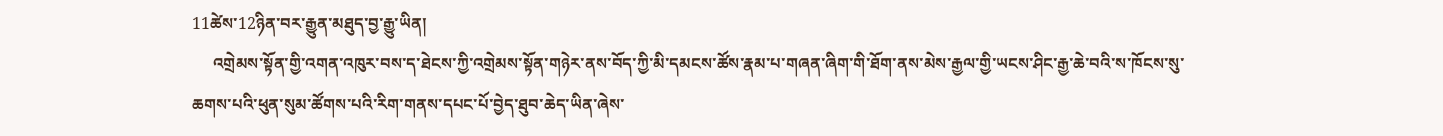11ཚེས་12ཉིན་བར་རྒྱུན་མཐུད་བྱ་རྒྱུ་ཡིན།
     འགྲེམས་སྟོན་གྱི་འགན་འཁུར་བས་ད་ཐེངས་ཀྱི་འགྲེམས་སྟོན་གཉེར་ནས་བོད་ཀྱི་མི་དམངས་ཚོས་རྣམ་པ་གཞན་ཞིག་གི་ཐོག་ནས་མེས་རྒྱལ་གྱི་ཡངས་ཤིང་རྒྱ་ཆེ་བའི་ས་ཁོངས་སུ་ཆགས་པའི་ཕུན་སུམ་ཚོགས་པའི་རིག་གནས་དཔང་པོ་བྱེད་ཐུབ་ཆེད་ཡིན་ཞེས་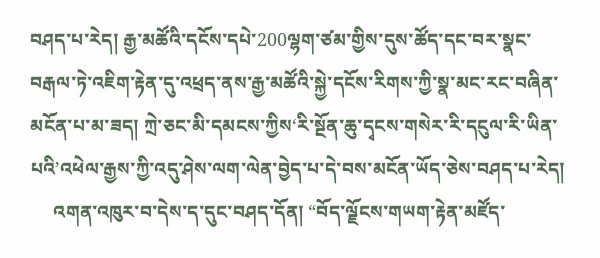བཤད་པ་རེད། རྒྱ་མཚོའི་དངོས་དཔེ་200ལྷག་ཙམ་གྱིས་དུས་ཚོད་དང་བར་སྣང་བརྒལ་ཏེ་འཇིག་རྟེན་དུ་འཕྲད་ནས་རྒྱ་མཚོའི་སྐྱེ་དངོས་རིགས་ཀྱི་སྣ་མང་རང་བཞིན་མངོན་པ་མ་ཟད། ཀྲེ་ཅང་མི་དམངས་ཀྱིས‘རི་སྔོན་ཆུ་དྭངས་གསེར་རི་དངུལ་རི་ཡིན་པའི’འཕེལ་རྒྱས་ཀྱི་འདུ་ཤེས་ལག་ལེན་བྱེད་པ་དེ་བས་མངོན་ཡོད་ཅེས་བཤད་པ་རེད།
     འགན་འཁུར་བ་དེས་ད་དུང་བཤད་དོན། “བོད་ལྗོངས་གཡག་རྟེན་མཛོད་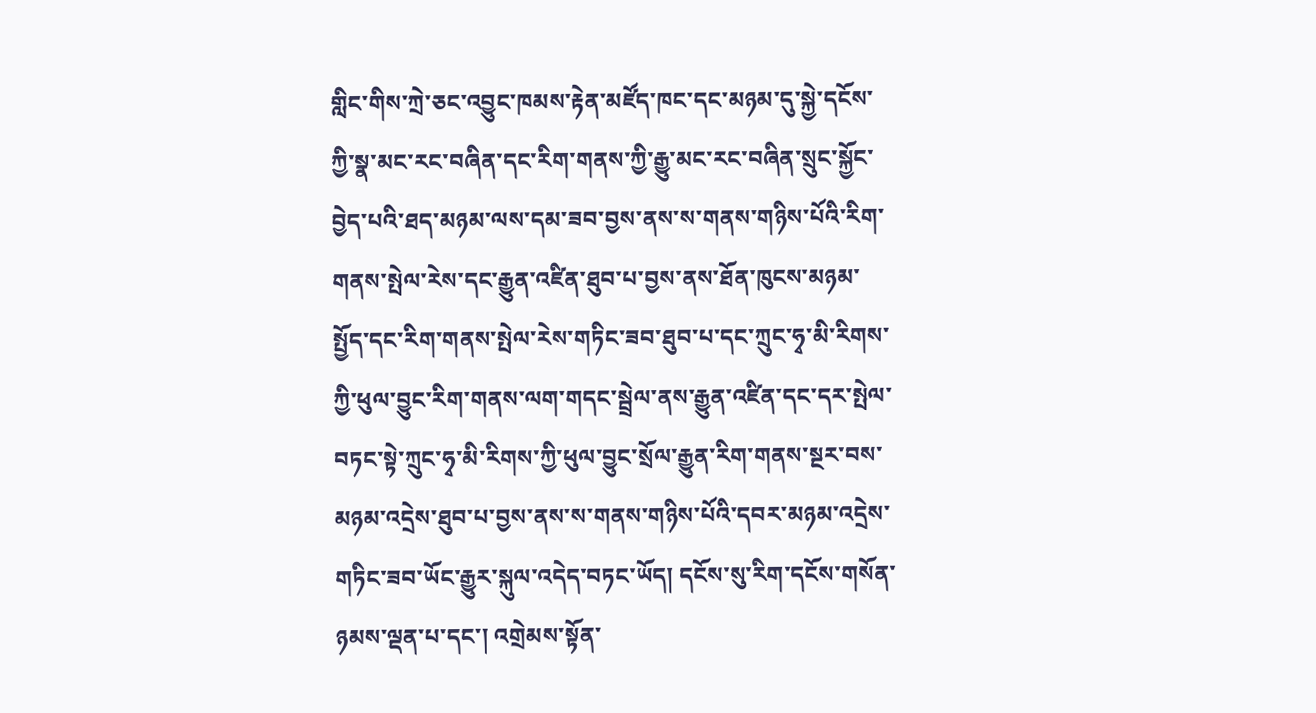གླིང་གིས་ཀྲེ་ཅང་འབྱུང་ཁམས་རྟེན་མཛོད་ཁང་དང་མཉམ་དུ་སྐྱེ་དངོས་ཀྱི་སྣ་མང་རང་བཞིན་དང་རིག་གནས་ཀྱི་རྒྱུ་མང་རང་བཞིན་སྲུང་སྐྱོང་བྱེད་པའི་ཐད་མཉམ་ལས་དམ་ཟབ་བྱས་ནས་ས་གནས་གཉིས་པོའི་རིག་གནས་སྤེལ་རེས་དང་རྒྱུན་འཛིན་ཐུབ་པ་བྱས་ནས་ཐོན་ཁུངས་མཉམ་སྤྱོད་དང་རིག་གནས་སྤེལ་རེས་གཏིང་ཟབ་ཐུབ་པ་དང་ཀྲུང་ཧྭ་མི་རིགས་ཀྱི་ཕུལ་བྱུང་རིག་གནས་ལག་གདང་སྦྲེལ་ནས་རྒྱུན་འཛིན་དང་དར་སྤེལ་བཏང་སྟེ་ཀྲུང་ཧྭ་མི་རིགས་ཀྱི་ཕུལ་བྱུང་སྲོལ་རྒྱུན་རིག་གནས་སྔར་བས་མཉམ་འདྲེས་ཐུབ་པ་བྱས་ནས་ས་གནས་གཉིས་པོའི་དབར་མཉམ་འདྲེས་གཏིང་ཟབ་ཡོང་རྒྱུར་སྐུལ་འདེད་བཏང་ཡོད། དངོས་སུ་རིག་དངོས་གསོན་ཉམས་ལྡན་པ་དང་། འགྲེམས་སྟོན་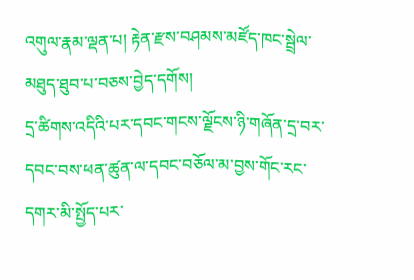འགུལ་རྣམ་ལྡན་པ། རྟེན་རྫས་བཤམས་མཛོད་ཁང་སྦྲེལ་མཐུད་ཐུབ་པ་བཅས་བྱེད་དགོས།
དྲ་ཚིགས་འདིའི་པར་དབང་གངས་ལྗོངས་ཉི་གཞོན་དྲ་བར་དབང་བས་ཕན་ཚུན་ལ་དབང་བཅོལ་མ་བྱས་གོང་རང་དགར་མི་སྤྱོད་པར་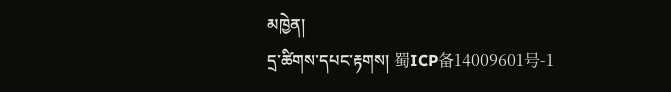མཁྱེན།
དྲ་ཚིགས་དཔང་རྟགས། 蜀ICP备14009601号-1